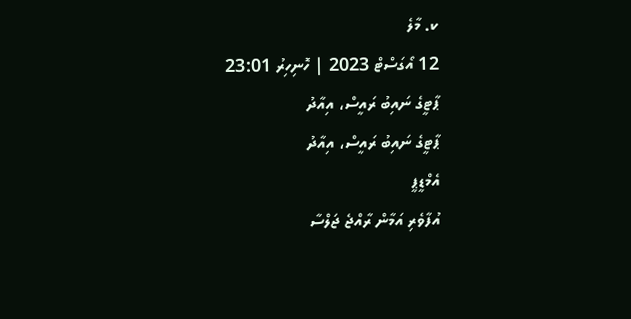ކ. މާލެ
12 އޯގަސްޓް 2023 | ހޮނިހިރު 23:01
ޕާޓީގެ ނައިބު ރައީސް، އިއާދު
ޕާޓީގެ ނައިބު ރައީސް، އިއާދު
އެމްޑީޕީ
އުފާވެރި އަމާން ރާއްޖެ ޖަލްސާ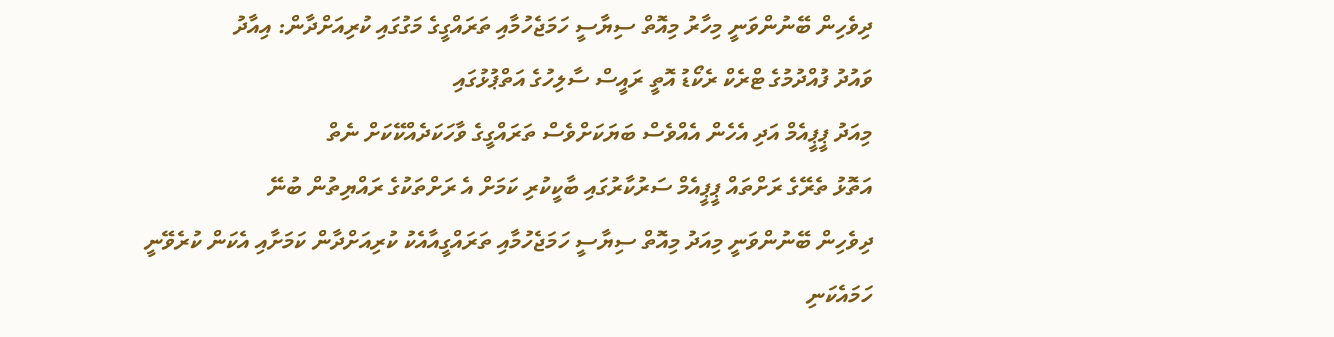ދިވެހިން ބޭނުންވަނީ މިހާރު މިއޮތް ސިޔާސީ ހަމަޖެހުމާއި ތަރައްގީގެ މަގުގައި ކުރިއަށްދާން: އިއާދު
ވައުދު ފުއްދުމުގެ ޓްރެކް ރެކޯޑު އޮތީ ރައީސް ސާލިހުގެ އަތްޕުޅުގައި
މިއަދު ޕީޕީއެމް އަދި އެހެން އެއްވެސް ބަޔަކަށްވެސް ތަރައްގީގެ ވާހަކަދެއްކޭކަށް ނެތް
އަތޮޅު ތެރޭގެ ރަށްތައް ޕީޕީއެމް ސަރުކާރުގައި ބާކީކުރި ކަމަށް އެ ރަށްތަކުގެ ރައްޔިތުން ބުނޭ
ދިވެހިން ބޭނުންވަނީ މިއަދު މިއޮތް ސިޔާސީ ހަމަޖެހުމާއި ތަރައްގީއާއެކު ކުރިއަށްދާން ކަމަށާއި އެކަން ކުރެވޭނީ ހަމައެކަނި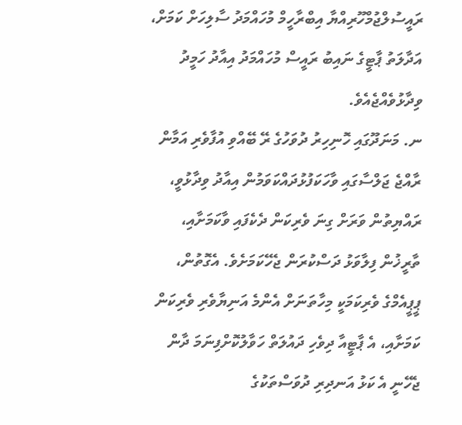ރައީސުލްޖުމްހޫރިއްޔާ އިބްރާހީމް މުހައްމަދު ސާލިހަށް ކަމަށް، އަދާލަތު ޕާޓީގެ ނައިބު ރައީސް މުހައްމަދު އިއާދު ހަމީދު ވިދާޅުވެއްޖެއެވެ.
ނ. މަނަދޫގައި ހޮނިހިރު ދުވަހުގެ ރޭ ބޭއްވި އުފާވެރި އަމާން ރާއްޖެ ޖަލްސާގައި ވާހަކަފުޅުދައްކަވަމުން އިއާދު ވިދާޅުވީ، ރައްޔިތުން ވަރަށް ގިނަ ވެރިކަން ދެކެފައި ވާކަމަށާއި، ތާރީޚުން ފިލާވަޅު ދަސްކުރަން ޖެހޭކަމަށެވެ. އެގޮތުން، ޕީޕީއެމްގެ ވެރިކަމަކީ މިހާތަނަށް އެންމެ އަނިޔާވެރި ވެރިކަން ކަމަށާއި، އެ ޕާޓީއާ ދިވެހި ދައުލަތް ހަވާލުކޮށްފިނަމަ ދާން ޖެހޭނީ އެ ކަޅު އަނދިރި ދުވަސްތަކުގެ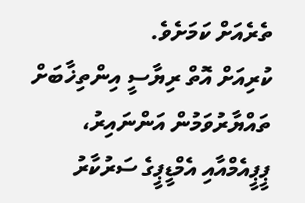ތެރެއަށް ކަމަށެވެ.
ކުރިއަށް އޮތް ރިޔާސީ އިންތިޚާބަށް ތައްޔާރުވަމުން އަންނައިރު، ޕީޕީއެމްއާއި އެމްޑީޕީގެ ސަރުކާރު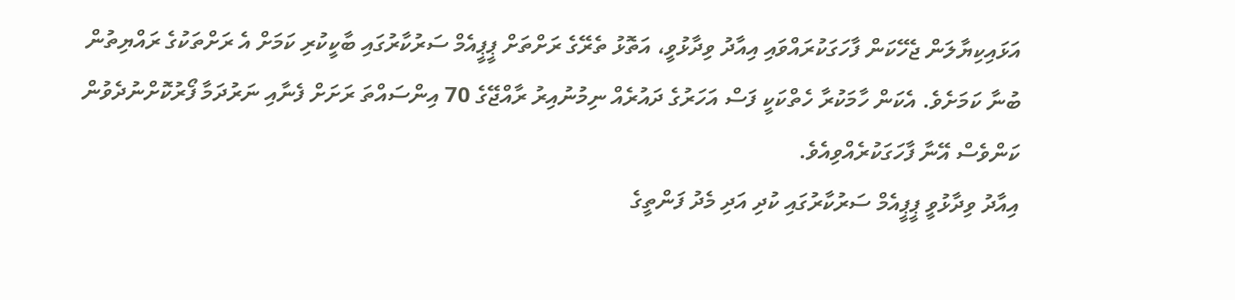އަޅައިކިޔާލަން ޖެހޭކަން ފާހަގަކުރައްވައި އިއާދު ވިދާޅުވީ، އަތޮޅު ތެރޭގެ ރަށްތަށް ޕީޕީއެމް ސަރުކާރުގައި ބާކީކުރި ކަމަށް އެ ރަށްތަކުގެ ރައްޔިތުން ބުނާ ކަމަށެވެ. އެކަން ހާމަކުރާ ހެތްކަކީ ފަސް އަހަރުގެ ދައުރެއް ނިމުނުއިރު ރާއްޖޭގެ 70 އިންސައްތަ ރަށަށް ފެނާއި ނަރުދަމާ ފޯރުކޮށްނުދެވުން ކަންވެސް އޭނާ ފާހަގަކުރެއްވިއެވެ.
އިއާދު ވިދާޅުވީ ޕީޕީއެމް ސަރުކާރުގައި ކުދި އަދި މެދު ފަންތީގެ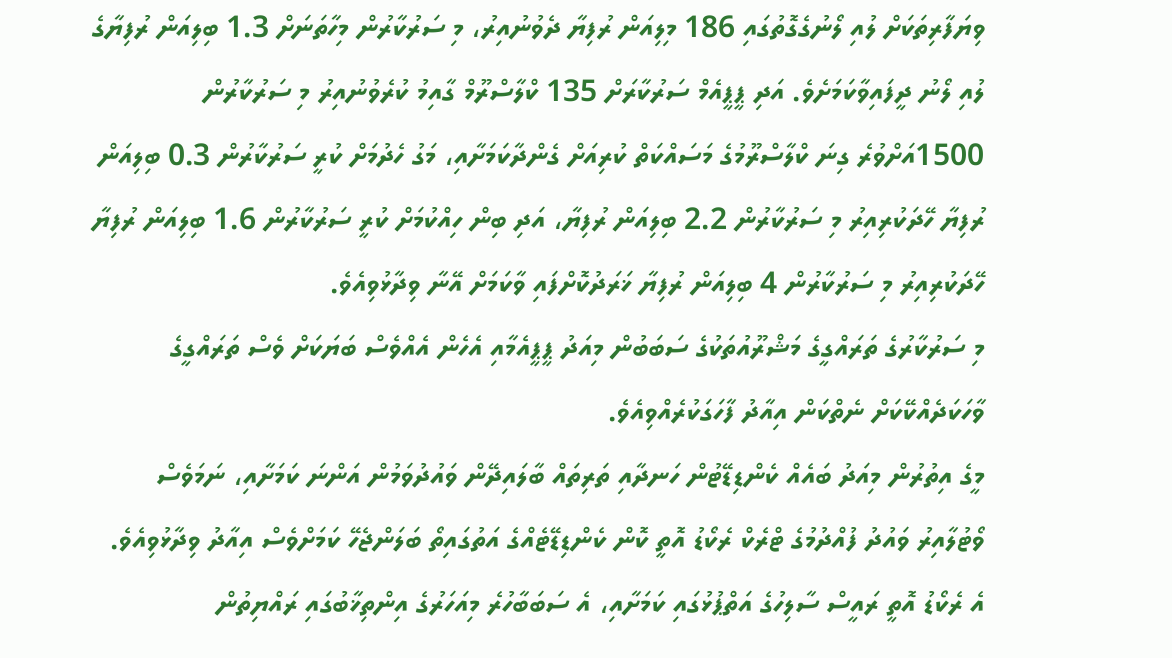ވިޔަފާރިތަކަށް ލުއި ލޯނުގެގޮތުގައި 186 މިލިއަން ރުފިޔާ ދެވުނުއިރު، މި ސަރުކާރުން މިހާތަނަށް 1.3 ބިލިއަން ރުފިޔާގެ ލުއި ލޯނު ދީފައިވާކަމަށެވެ. އަދި ޕީޕީއެމް ސަރުކާރަށް 135 ކްލާސްރޫމް ގާއިމު ކުރެވުނުއިރު މި ސަރުކާރުން 1500އަށްވުރެ ގިނަ ކްލާސްރޫމުގެ މަސައްކަތް ކުރިއަށް ގެންދާކަމަށާއި، މަގު ހެދުމަށް ކުރީ ސަރުކާރުން 0.3 ބިލިއަން ރުފިޔާ ހޭދަކުރިއިރު މި ސަރުކާރުން 2.2 ބިލިއަން ރުފިޔާ، އަދި ބިން ހިއްކުމަށް ކުރީ ސަރުކާރުން 1.6 ބިލިއަން ރުފިޔާ ހޭދަކުރިއިރު މި ސަރުކާރުން 4 ބިލިއަން ރުފިޔާ ޚަރަދުކޮށްފައި ވާކަމަށް އޭނާ ވިދާޅުވިއެވެ.
މި ސަރުކާރުގެ ތަރައްގީގެ މަޝްރޫއުތަކުގެ ސަބަބުން މިއަދު ޕީޕީއެމާއި އެހެން އެއްވެސް ބަޔަކަށް ވެސް ތަރައްގީގެ ވާހަކަދެއްކޭކަށް ނެތްކަން އިއާދު ފާހަގަކުރެއްވިއެވެ.
މީގެ އިތުރުން މިއަދު ބައެއް ކެންޑިޑޭޓުން ހަނދާއި ތަރިތައް ބާލައިދޭން ވައުދުވަމުން އަންނަ ކަމަށާއި، ނަމަވެސް ވޯޓުލާއިރު ވައުދު ފުއްދުމުގެ ޓްރެކް ރެކޯޑު އޮތީ ކޮން ކެންޑިޑޭޓެއްގެ އަތުގައިތޯ ބަލަންޖެހޭ ކަމަށްވެސް އިއާދު ވިދާޅުވިއެވެ. އެ ރެކޯޑު އޮތީ ރައީސް ސާލިހުގެ އަތްޕުޅުގައި ކަމަށާއި، އެ ސަބަބާހުރެ މިއަހަރުގެ އިންތިޚާބުގައި ރައްޔިތުން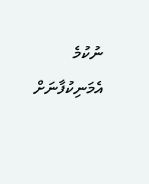ނުކުމެ އެމަނިކުފާނަށް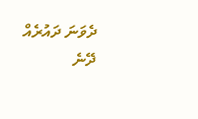ދެވަނަ ދައުރެއް ދޭނެ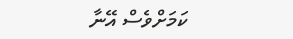ކަމަށްވެސް އޭނާ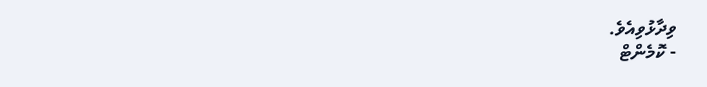ވިދާޅުވިއެވެ.
- ކޮމެންޓް